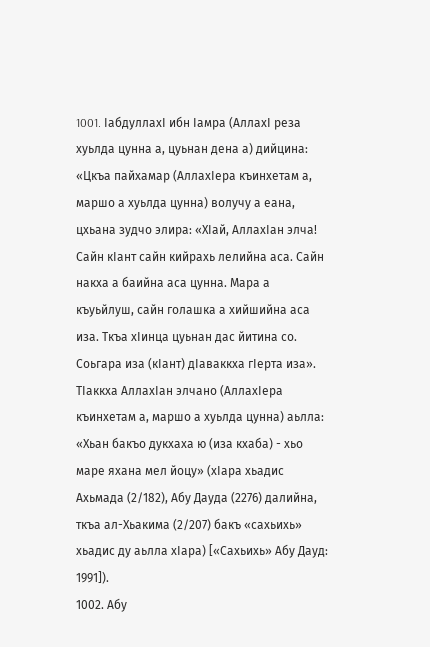1001. IабдуллахI ибн Iамра (АллахI реза хуьлда цунна а, цуьнан дена а) дийцина: «Цкъа пайхамар (АллахIера къинхетам а, маршо а хуьлда цунна) волучу а еана, цхьана зудчо элира: «ХIай, АллахIан элча! Сайн кIант сайн кийрахь лелийна аса. Сайн накха а баийна аса цунна. Мара а къуьйлуш, сайн голашка а хийшийна аса иза. Ткъа хIинца цуьнан дас йитина со. Соьгара иза (кIант) дIаваккха гIерта иза». ТIаккха АллахIан элчано (АллахIера къинхетам а, маршо а хуьлда цунна) аьлла: «Хьан бакъо дукхаха ю (иза кхаба) - хьо маре яхана мел йоцу» (хIара хьадис Ахьмада (2/182), Абу Дауда (2276) далийна, ткъа ал-Хьакима (2/207) бакъ «сахьихь» хьадис ду аьлла хIара) [«Сахьихь» Абу Дауд: 1991]).
1002. Абу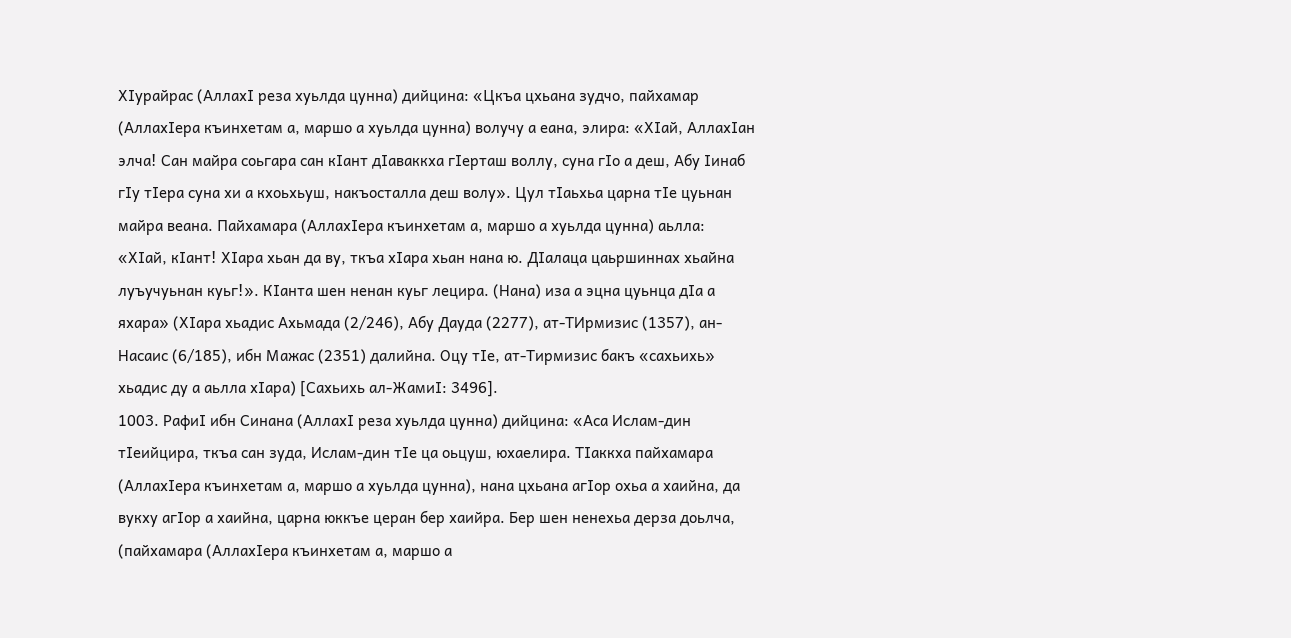ХIурайрас (АллахI реза хуьлда цунна) дийцина: «Цкъа цхьана зудчо, пайхамар (АллахIера къинхетам а, маршо а хуьлда цунна) волучу а еана, элира: «ХIай, АллахIан элча! Сан майра соьгара сан кIант дIаваккха гIерташ воллу, суна гIо а деш, Абу Iинаб гIу тIера суна хи а кхоьхьуш, накъосталла деш волу». Цул тIаьхьа царна тIе цуьнан майра веана. Пайхамара (АллахIера къинхетам а, маршо а хуьлда цунна) аьлла: «ХIай, кIант! ХIара хьан да ву, ткъа хIара хьан нана ю. ДIалаца цаьршиннах хьайна луъучуьнан куьг!». КIанта шен ненан куьг лецира. (Нана) иза а эцна цуьнца дIа а яхара» (ХIара хьадис Ахьмада (2/246), Абу Дауда (2277), ат-ТИрмизис (1357), ан-Насаис (6/185), ибн Мажас (2351) далийна. Оцу тIе, ат-Тирмизис бакъ «сахьихь» хьадис ду а аьлла хIара) [Сахьихь ал-ЖамиI: 3496].
1003. РафиI ибн Синана (АллахI реза хуьлда цунна) дийцина: «Аса Ислам-дин тIеийцира, ткъа сан зуда, Ислам-дин тIе ца оьцуш, юхаелира. ТIаккха пайхамара (АллахIера къинхетам а, маршо а хуьлда цунна), нана цхьана агIор охьа а хаийна, да вукху агIор а хаийна, царна юккъе церан бер хаийра. Бер шен ненехьа дерза доьлча, (пайхамара (АллахIера къинхетам а, маршо а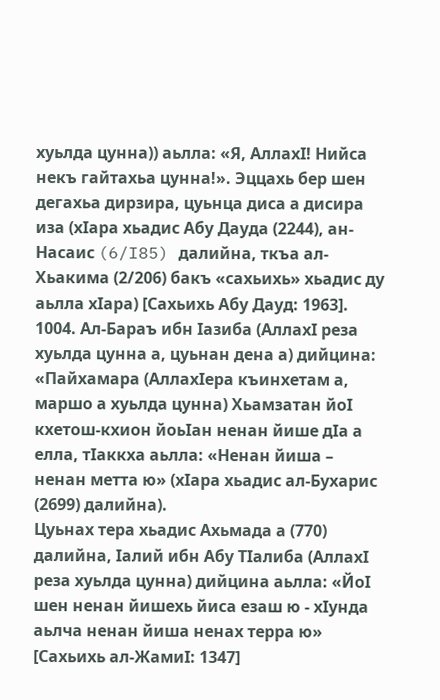хуьлда цунна)) аьлла: «Я, АллахI! Нийса некъ гайтахьа цунна!». Эццахь бер шен дегахьа дирзира, цуьнца диса а дисира иза (хIара хьадис Абу Дауда (2244), ан-Насаис (6/I85) далийна, ткъа ал-Хьакима (2/206) бакъ «сахьихь» хьадис ду аьлла хIара) [Сахьихь Абу Дауд: 1963].
1004. Ал-Бараъ ибн Iазиба (АллахI реза хуьлда цунна а, цуьнан дена а) дийцина: «Пайхамара (АллахIера къинхетам а, маршо а хуьлда цунна) Хьамзатан йоI кхетош-кхион йоьIан ненан йише дIа а елла, тIаккха аьлла: «Ненан йиша – ненан метта ю» (хIара хьадис ал-Бухарис (2699) далийна).
Цуьнах тера хьадис Ахьмада а (770) далийна, Iалий ибн Абу ТIалиба (АллахI реза хуьлда цунна) дийцина аьлла: «ЙоI шен ненан йишехь йиса езаш ю - хIунда аьлча ненан йиша ненах терра ю» [Сахьихь ал-ЖамиI: 1347]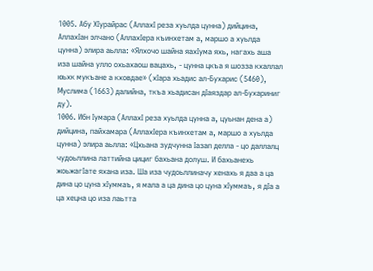1005. Абу ХIурайрас (АллахI реза хуьлда цунна) дийцина, АллахIан элчано (АллахIера къинхетам а, маршо а хуьлда цунна) элира аьлла: «Ялхочо шайна яахIума яхь, нагахь аша иза шайна улло охьахаош вацахь, - цунна цкъа я шозза кхаллал юьхк мукъане а кховдае» (хIара хьадис ал-Бухарис (5460), Муслима (1663) далийна, ткъа хьадисан дIаяздар ал-Бухариниг ду).
1006. Ибн Iумара (АллахI реза хуьлда цунна а, цуьнан дена а) дийцина, пайхамара (АллахIера къинхетам а, маршо а хуьлда цунна) элира аьлла: «Цхьана зудчунна Iазап делла - цо даллалц чудоьллина латтийна цициг бахьана долуш. И бахьанехь жоьжагIате яхана иза. Ша иза чудоьллиначу хенахь я даа а ца дина цо цуна хIуммаъ, я мала а ца дина цо цуна хIуммаъ, я дIа а ца хецна цо иза лаьтта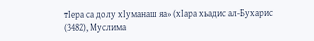тIера са долу хIуманаш яа» (хIара хьадис ал-Бухарис (3482), Муслима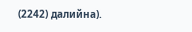(2242) далийна).